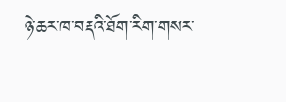ཉེ་ཆར་ཁ་བརྡའི་ཐོག་རིག་གསར་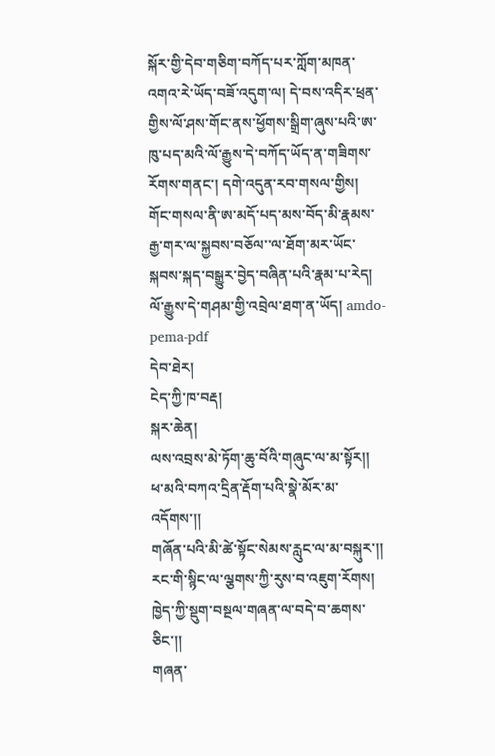སྐོར་གྱི་དེབ་གཅིག་བཀོད་པར་ཀློག་མཁན་འགའ་རེ་ཡོད་བཟོ་འདུག་ལ། དེ་བས་འདིར་ཕྲན་གྱིས་ལོ་ཤས་གོང་ནས་ཕྱོགས་སྒྲིག་ཞུས་པའི་ཨ་ཁུ་པད་མའི་ལོ་རྒྱུས་དེ་བཀོད་ཡོད་ན་གཟིགས་རོགས་གནང་། དགེ་འདུན་རབ་གསལ་གྱིས། གོང་གསལ་ནི་ཨ་མདོ་པད་མས་བོད་མི་རྣམས་རྒྱ་གར་ལ་སྐྱབས་བཅོལ་་ལ་ཐོག་མར་ཡོང་སྐབས་སྐད་བསྒྱུར་བྱེད་བཞིན་པའི་རྣམ་པ་རེད། ལོ་རྒྱུས་དེ་གཤམ་གྱི་འབྲེལ་ཐག་ན་ཡོད། amdo-pema-pdf
དེབ་ཐེར།
ངེད་ཀྱི་ཁ་བརྡ།
སྐར་ཆེན།
ལས་འབྲས་མེ་ཏོག་ཆུ་བོའི་གཞུང་ལ་མ་སྟོར།།
ཕ་མའི་བཀའ་དྲིན་རྡོག་པའི་སྣེ་མོར་མ་འདོགས་།།
གཞོན་པའི་མི་ཚེ་སྟོང་སེམས་རླུང་ལ་མ་བསྐུར་།།
རང་གི་སྙིང་ལ་ལྕགས་ཀྱི་རུས་བ་འཇུག་རོགས།
ཁྱེད་ཀྱི་སྡུག་བསྔལ་གཞན་ལ་བདེ་བ་ཆགས་ཅིང་།།
གཞན་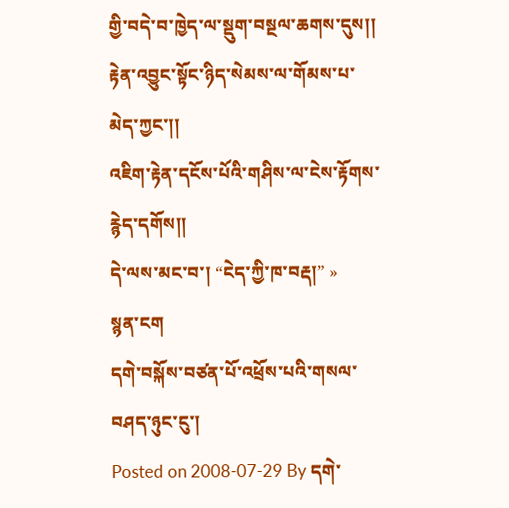གྱི་བདེ་བ་ཁྱེད་ལ་སྡུག་བསྔལ་ཆགས་དུས།།
རྟེན་འབྱུང་སྟོང་ཉིད་སེམས་ལ་གོམས་པ་མེད་ཀྱང་།།
འཇིག་རྟེན་དངོས་པོའི་གཤིས་ལ་ངེས་རྟོགས་རྙེད་དགོས།།
དེ་ལས་མང་བ་། “ངེད་ཀྱི་ཁ་བརྡ།” »
སྙན་ངག
དགེ་བསྐོས་བཙན་པོ་འཕྲོས་པའི་གསལ་བཤད་ཉུང་ངུ་།
Posted on 2008-07-29 By དགེ་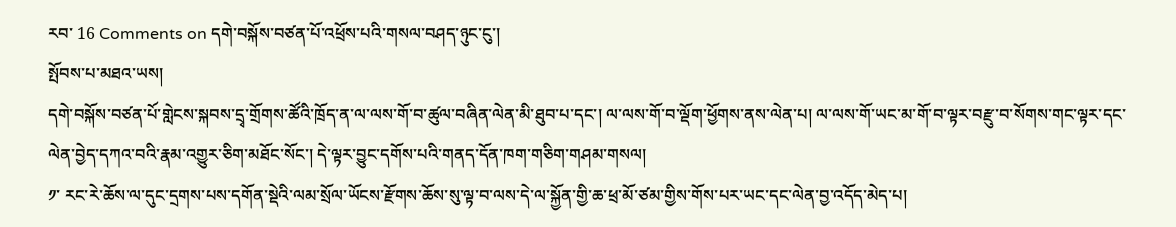རབ་ 16 Comments on དགེ་བསྐོས་བཙན་པོ་འཕྲོས་པའི་གསལ་བཤད་ཉུང་ངུ་།
སྤོབས་པ་མཐའ་ཡས།
དགེ་བསྐོས་བཙན་པོ་གླེངས་སྐབས་དྲྭ་གྲོགས་ཚོའི་ཁྲོད་ན་ལ་ལས་གོ་བ་ཚུལ་བཞིན་ལེན་མི་ཐུབ་པ་དང་། ལ་ལས་གོ་བ་ལྡོག་ཕྱོགས་ནས་ལེན་པ། ལ་ལས་གོ་ཡང་མ་གོ་བ་ལྟར་བརྫུ་བ་སོགས་གང་ལྟར་དང་ལེན་བྱེད་དཀའ་བའི་རྣམ་འགྱུར་ཅིག་མཐོང་སོང་། དེ་ལྟར་བྱུང་དགོས་པའི་གནད་དོན་ཁག་གཅིག་གཤམ་གསལ།
༡་ རང་རེ་ཆོས་ལ་དུང་དྲགས་པས་དགོན་སྡེའི་ལམ་སྲོལ་ཡོངས་རྫོགས་ཆོས་སུ་ལྟ་བ་ལས་དེ་ལ་སྐྱོན་གྱི་ཆ་ཕྲ་མོ་ཙམ་གྱིས་གོས་པར་ཡང་དང་ལེན་བྱ་འདོད་མེད་པ།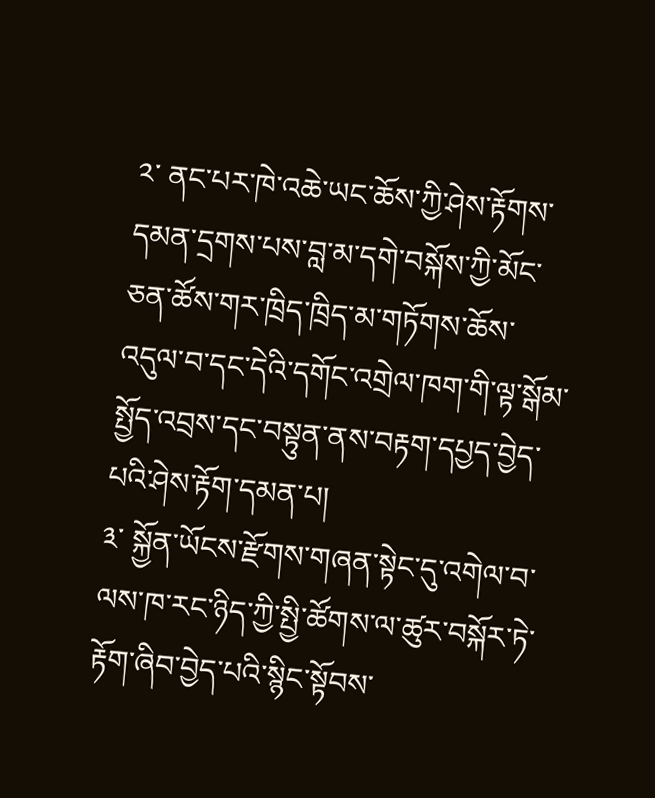༢་ ནང་པར་ཁེ་འཆེ་ཡང་ཆོས་ཀྱི་ཤེས་རྟོགས་དམན་དྲགས་པས་བླ་མ་དགེ་བསྐོས་ཀྱི་མོང་ཅན་ཚོས་གར་ཁྲིད་ཁྲིད་མ་གཏོགས་ཆོས་འདུལ་བ་དང་དེའི་དགོང་འགྲེལ་ཁག་གི་ལྟ་སྒོམ་སྤྱོད་འབྲས་དང་བསྟུན་ནས་བརྟག་དཔྱད་བྱེད་པའི་ཤེས་རྟོག་དམན་པ།
༣་ སྐྱོན་ཡོངས་རྫོགས་གཞན་སྟེང་དུ་འགེལ་བ་ལས་ཁ་རང་ཉིད་ཀྱི་སྤྱི་ཚོགས་ལ་ཚུར་བསྐོར་ཏེ་རྟོག་ཞིབ་བྱེད་པའི་སྙིང་སྟོབས་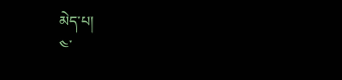མེད་པ།
༤་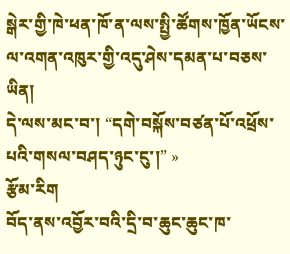སྒེར་གྱི་ཁེ་ཕན་ཁོ་ན་ལས་སྤྱི་ཚོགས་ཁྱོན་ཡོངས་ལ་འགན་འཁུར་གྱི་འདུ་ཤེས་དམན་པ་བཅས་ཡིན།
དེ་ལས་མང་བ་། “དགེ་བསྐོས་བཙན་པོ་འཕྲོས་པའི་གསལ་བཤད་ཉུང་ངུ་།” »
རྩོམ་རིག
བོད་ནས་འབྱོར་བའི་དྲི་བ་ཆུང་ཆུང་ཁ་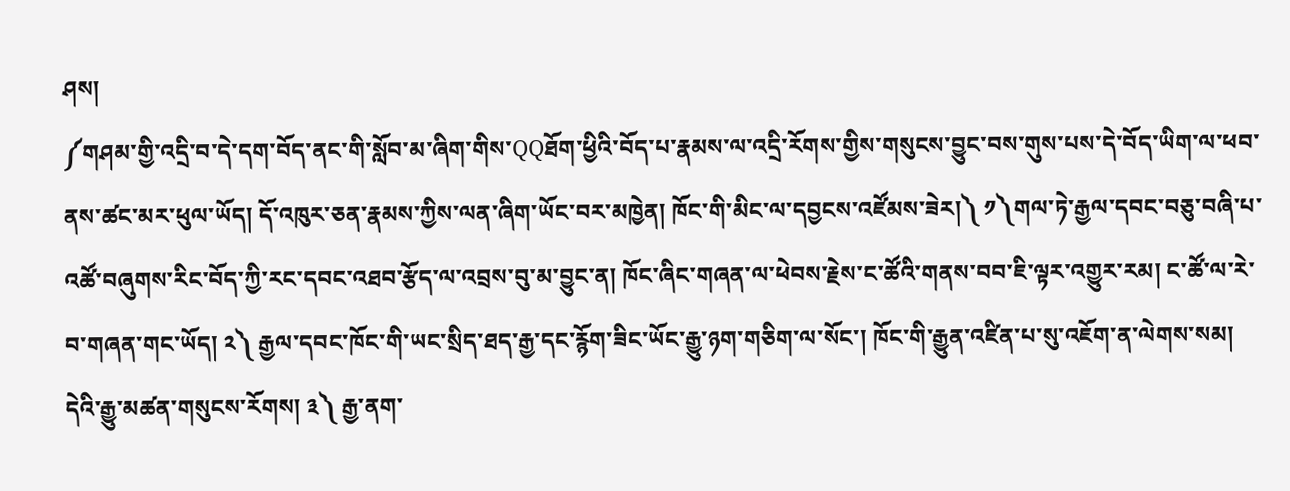ཤས།
༼གཤམ་གྱི་འདྲི་བ་དེ་དག་བོད་ནང་གི་སློབ་མ་ཞིག་གིས་QQཐོག་ཕྱིའི་བོད་པ་རྣམས་ལ་འདྲི་རོགས་གྱིས་གསུངས་བྱུང་བས་གུས་པས་དེ་བོད་ཡིག་ལ་ཕབ་ནས་ཚང་མར་ཕུལ་ཡོད། དོ་འཁུར་ཅན་རྣམས་ཀྱིས་ལན་ཞིག་ཡོང་བར་མཁྱེན། ཁོང་གི་མིང་ལ་དབྱངས་འཛོམས་ཟེར།༽ ༡༽གལ་ཏེ་རྒྱལ་དབང་བཅུ་བཞི་པ་འཚོ་བཞུགས་རིང་བོད་ཀྱི་རང་དབང་འཐབ་རྩོད་ལ་འབྲས་བུ་མ་བྱུང་ན། ཁོང་ཞིང་གཞན་ལ་ཕེབས་རྗེས་ང་ཚོའི་གནས་བབ་ཇི་ལྟར་འགྱུར་རམ། ང་ཚོ་ལ་རེ་བ་གཞན་གང་ཡོད། ༢༽ རྒྱལ་དབང་ཁོང་གི་ཡང་སྲིད་ཐད་རྒྱ་དང་རྙོག་ཟིང་ཡོང་རྒྱུ་ཉག་གཅིག་ལ་སོང་། ཁོང་གི་རྒྱུན་འཛིན་པ་སུ་འཇོག་ན་ལེགས་སམ། དེའི་རྒྱུ་མཚན་གསུངས་རོགས། ༣༽ རྒྱ་ནག་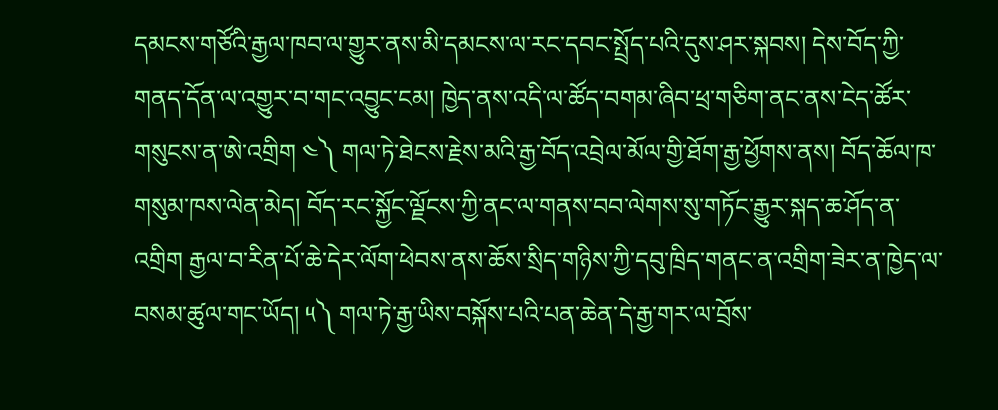དམངས་གཙོའི་རྒྱལ་ཁབ་ལ་གྱུར་ནས་མི་དམངས་ལ་རང་དབང་སྤྲོད་པའི་དུས་ཤར་སྐབས། དེས་བོད་ཀྱི་གནད་དོན་ལ་འགྱུར་བ་གང་འབྱུང་ངམ། ཁྱེད་ནས་འདི་ལ་ཚོད་བགམ་ཞིབ་ཕྲ་གཅིག་ནང་ནས་ངེད་ཚོར་གསུངས་ན་ཨེ་འགྲིག ༤༽ གལ་ཏེ་ཐེངས་རྗེས་མའི་རྒྱ་བོད་འབྲེལ་མོལ་གྱི་ཐོག་རྒྱ་ཕྱོགས་ནས། བོད་ཆོལ་ཁ་གསུམ་ཁས་ལེན་མེད། བོད་རང་སྐྱོང་ལྗོངས་ཀྱི་ནང་ལ་གནས་བབ་ལེགས་སུ་གཏོང་རྒྱུར་སྐད་ཆ་ཤོད་ན་འགྲིག རྒྱལ་བ་རིན་པོ་ཆེ་དེར་ལོག་ཕེབས་ནས་ཆོས་སྲིད་གཉིས་ཀྱི་དབུ་ཁྲིད་གནང་ན་འགྲིག་ཟེར་ན་ཁྱེད་ལ་བསམ་ཚུལ་གང་ཡོད། ༥༽ གལ་ཏེ་རྒྱ་ཡིས་བསྐོས་པའི་པན་ཆེན་དེ་རྒྱ་གར་ལ་བྲོས་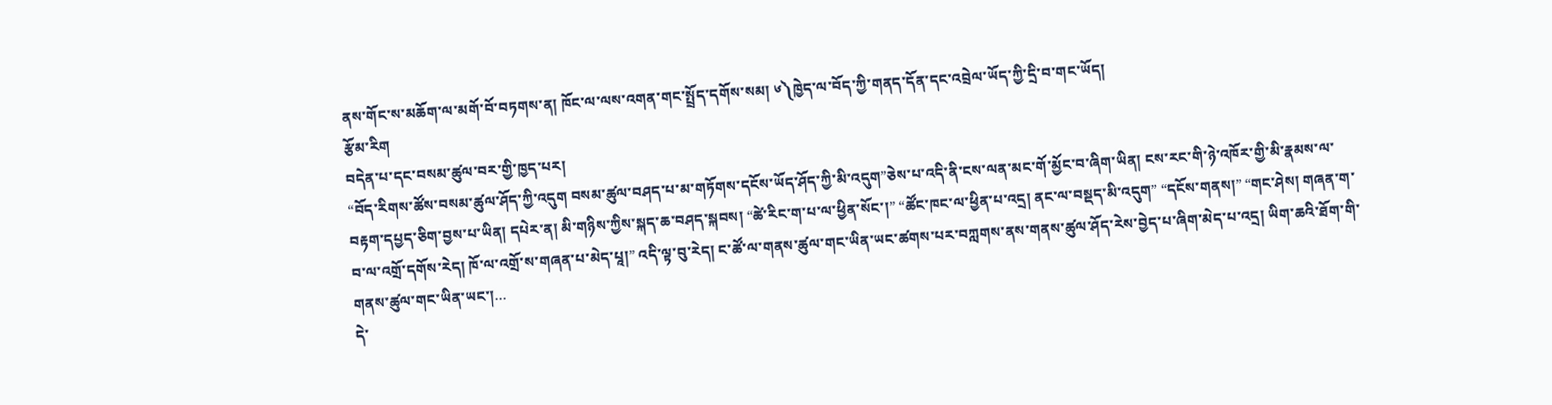ནས་གོང་ས་མཆོག་ལ་མགོ་བོ་བཏགས་ན། ཁོང་ལ་ལས་འགན་གང་སྤྲོད་དགོས་སམ། ༦༽ཁྱེད་ལ་བོད་ཀྱི་གནད་དོན་དང་འབྲེལ་ཡོད་ཀྱི་དྲི་བ་གང་ཡོད།
རྩོམ་རིག
བདེན་པ་དང་བསམ་ཚུལ་བར་གྱི་ཁྱད་པར།
“བོད་རིགས་ཚོས་བསམ་ཚུལ་ཤོད་ཀྱི་འདུག བསམ་ཚུལ་བཤད་པ་མ་གཏོགས་དངོས་ཡོད་ཤོད་ཀྱི་མི་འདུག”ཅེས་པ་འདི་ནི་ངས་ལན་མང་གོ་མྱོང་བ་ཞིག་ཡིན། ངས་རང་གི་ཉེ་འཁོར་གྱི་མི་རྣམས་ལ་བརྟག་དཔྱད་ཅིག་བྱས་པ་ཡིན། དཔེར་ན། མི་གཉིས་ཀྱིས་སྐད་ཆ་བཤད་སྐབས། “ཚེ་རིང་ག་པ་ལ་ཕྱིན་སོང་།” “ཚོང་ཁང་ལ་ཕྱིན་པ་འདྲ། ནང་ལ་བསྡད་མི་འདུག” “དངོས་གནས།” “གང་ཤེས། གཞན་ག་བ་ལ་འགྲོ་དགོས་རེད། ཁོ་ལ་འགྲོ་ས་གཞན་པ་མེད་པཱ།” འདི་ལྟ་བུ་རེད། ང་ཚོ་ལ་གནས་ཚུལ་གང་ཡིན་ཡང་ཚགས་པར་བཀླགས་ནས་གནས་ཚུལ་ཤོད་རེས་བྱེད་པ་ཞིག་མེད་པ་འདྲ། ཡིག་ཆའི་ཐོག་གི་གནས་ཚུལ་གང་ཡིན་ཡང་།…
དེ་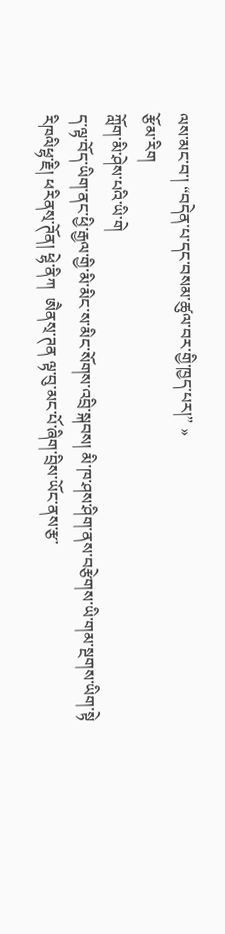ལས་མང་བ་། “བདེན་པ་དང་བསམ་ཚུལ་བར་གྱི་ཁྱད་པར།” »
རྩོམ་རིག
ཀློག་མི་ཤེས་པའི་ཡི་གེ
ད་ལྟ་བོད་ཡིག་ནང་ཕྱི་རྒྱལ་གྱི་མི་མིང་ས་མིང་སོགས་འབྲི་སྐབས། མི་ཁ་ཤས་ཤིག་ནས་བརྩེགས་ཡི་གམ་སྔགས་ཡིག་སྟེ རིཁལིཕྷ་རྗི། ཕརིནས྄་ཊོན། ཕྷེ་ནིཀ  ཨཻནས྄་ཊན ལྟ་བུ་མང་པོ་ཞིག་བྲིས་ཡོང་ནས་རྩ་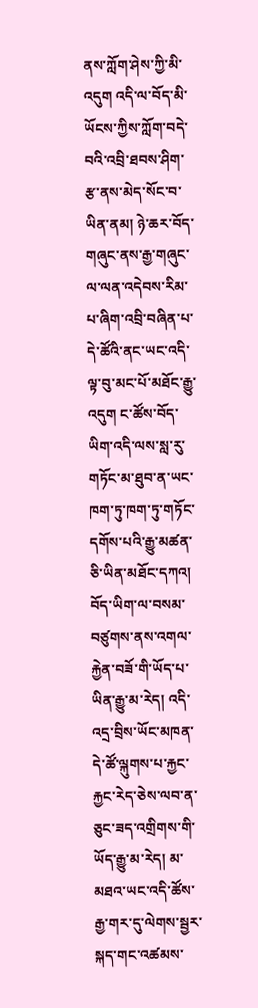ནས་ཀློག་ཤེས་ཀྱི་མི་འདུག འདི་ལ་བོད་མི་ཡོངས་ཀྱིས་ཀློག་བདེ་བའི་འབྲི་ཐབས་ཤིག་རྩ་ནས་མེད་སོང་བ་ཡིན་ནམ། ཉེ་ཆར་བོད་གཞུང་ནས་རྒྱ་གཞུང་ལ་ལན་འདེབས་རིམ་པ་ཞིག་འབྲི་བཞིན་པ་དེ་ཚོའི་ནང་ཡང་འདི་ལྟ་བུ་མང་པོ་མཐོང་རྒྱུ་འདུག ང་ཚོས་བོད་ཡིག་འདི་ལས་སླ་རུ་གཏོང་མ་ཐུབ་ན་ཡང་ཁག་ཏུ་ཁག་ཏུ་གཏོང་དགོས་པའི་རྒྱུ་མཚན་ཅི་ཡིན་མཐོང་དཀའ། བོད་ཡིག་ལ་བསམ་བཙུགས་ནས་འགལ་རྐྱེན་བཟོ་གི་ཡོད་པ་ཡིན་རྒྱུ་མ་རེད། འདི་འདྲ་བྲིས་ཡོང་མཁན་དེ་ཚོ་ལྐུགས་པ་རྐྱང་རྐྱང་རེད་ཅེས་ལབ་ན་ཅུང་ཟད་འགྲིགས་གི་ཡོད་རྒྱུ་མ་རེད། མ་མཐའ་ཡང་འདི་ཚོས་རྒྱ་གར་དུ་ལེགས་སྦྱར་སྐད་གང་འཚམས་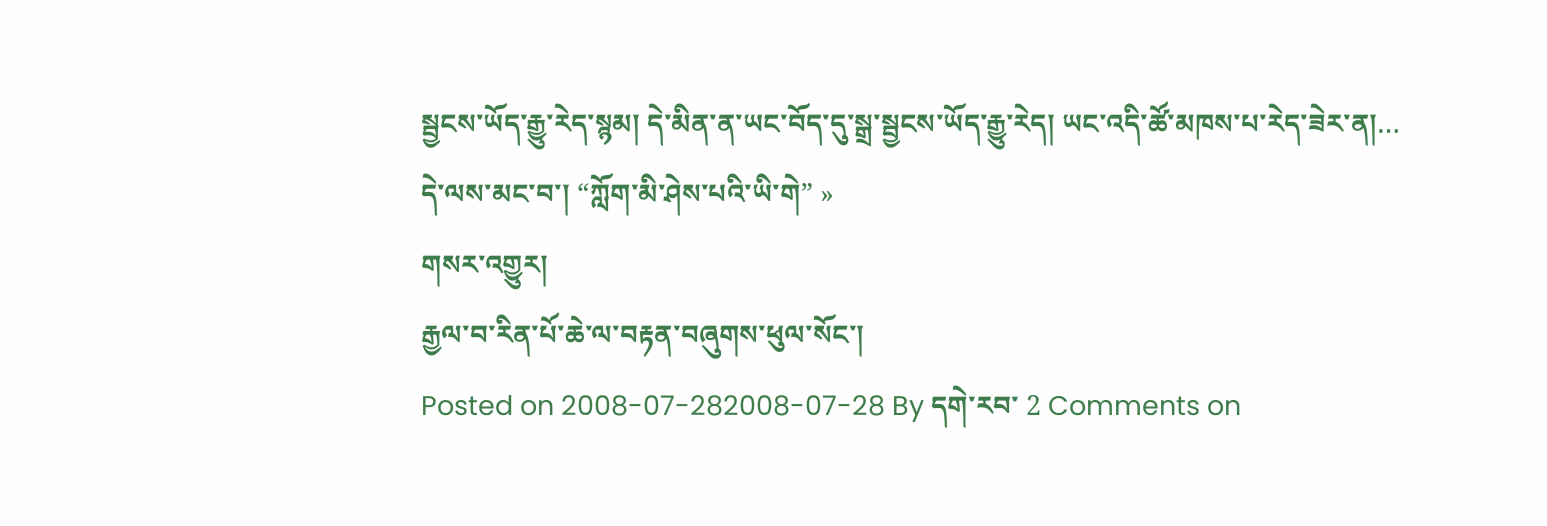སྦྱངས་ཡོད་རྒྱུ་རེད་སྙམ། དེ་མིན་ན་ཡང་བོད་དུ་སྒྲ་སྦྱངས་ཡོད་རྒྱུ་རེད། ཡང་འདི་ཚོ་མཁས་པ་རེད་ཟེར་ན།…
དེ་ལས་མང་བ་། “ཀློག་མི་ཤེས་པའི་ཡི་གེ” »
གསར་འགྱུར།
རྒྱལ་བ་རིན་པོ་ཆེ་ལ་བརྟན་བཞུགས་ཕུལ་སོང་།
Posted on 2008-07-282008-07-28 By དགེ་རབ་ 2 Comments on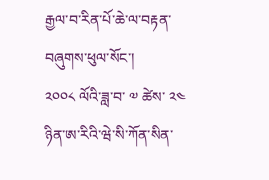རྒྱལ་བ་རིན་པོ་ཆེ་ལ་བརྟན་བཞུགས་ཕུལ་སོང་།
༢༠༠༨ ལོའི་ཟླ་བ་ ༧ ཚེས་ ༢༤ ཉིན་ཨ་རིའི་ཝེ་སི་ཀོན་སིན་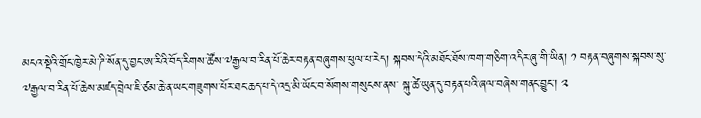མངའ་སྡེའི་གྲོང་ཁྱེར་མེ་ཌི་སོན་དུ་བྱང་ཨ་རིའི་བོད་རིགས་ཚོས་༧རྒྱལ་བ་རིན་པོ་ཆེར་བརྟན་བཞུགས་ཕུལ་པ་རེད། སྐབས་དེའི་མཐོང་ཐོས་ཁག་གཅིག་འདིར་ཞུ་གི་ཡིན། ༡ བརྟན་བཞུགས་སྐབས་སུ་༧རྒྱལ་བ་རིན་པོ་ཆེས་མཛད་བྲེལ་ཇི་ཙམ་ཆེ་ན་ཡང་གཟུགས་པོར་ཐང་ཆད་པ་དེ་འདྲ་མི་ཡོང་བ་སོགས་གསུངས་ནས་ སྐུ་ཚེ་ཡུན་དུ་བརྟན་པའི་ཞལ་བཞེས་གནང་བྱུང་། ༢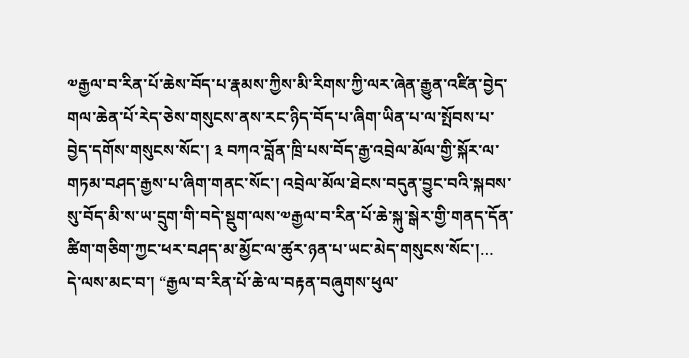༧རྒྱལ་བ་རིན་པོ་ཆེས་བོད་པ་རྣམས་ཀྱིས་མི་རིགས་ཀྱི་ལར་ཞེན་རྒྱུན་འཛིན་བྱེད་གལ་ཆེན་པོ་རེད་ཅེས་གསུངས་ནས་རང་ཉིད་བོད་པ་ཞིག་ཡིན་པ་ལ་སྤོབས་པ་བྱེད་དགོས་གསུངས་སོང་། ༣ བཀའ་བློན་ཁྲི་པས་བོད་རྒྱ་འབྲེལ་མོལ་གྱི་སྐོར་ལ་གཏམ་བཤད་རྒྱས་པ་ཞིག་གནང་སོང་། འབྲེལ་མོལ་ཐེངས་བདུན་བྱུང་བའི་སྐབས་སུ་བོད་མི་ས་ཡ་དྲུག་གི་བདེ་སྡུག་ལས་༧རྒྱལ་བ་རིན་པོ་ཆེ་སྐུ་སྒེར་གྱི་གནད་དོན་ཚིག་གཅིག་ཀྱང་ཕར་བཤད་མ་མྱོང་ལ་ཚུར་ཉན་པ་ཡང་མེད་གསུངས་སོང་།…
དེ་ལས་མང་བ་། “རྒྱལ་བ་རིན་པོ་ཆེ་ལ་བརྟན་བཞུགས་ཕུལ་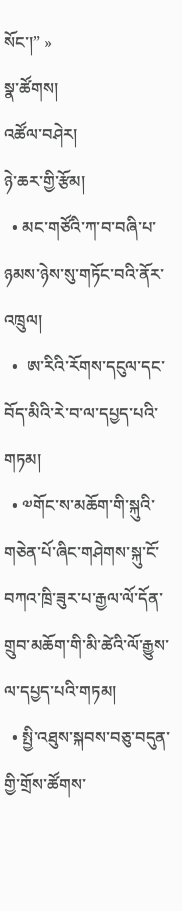སོང་།” »
སྣ་ཚོགས།
འཚོལ་བཤེར།
ཉེ་ཆར་གྱི་རྩོམ།
  • མང་གཙོའི་ཀ་བ་བཞི་པ་ཉམས་ཉེས་སུ་གཏོང་བའི་ནོར་འཁྲུལ།
  •  ཨ་རིའི་རོགས་དངུལ་དང་བོད་མིའི་རེ་བ་ལ་དཔྱད་པའི་གཏམ།
  • ༧གོང་ས་མཆོག་གི་སྐུའི་གཅེན་པོ་ཞིང་གཤེགས་སྐུ་ངོ་བཀའ་ཁྲི་ཟུར་པ་རྒྱལ་ལོ་དོན་གྲུབ་མཆོག་གི་མི་ཚེའི་ལོ་རྒྱུས་ལ་དཔྱད་པའི་གཏམ།
  • སྤྱི་འཐུས་སྐབས་བཅུ་བདུན་གྱི་གྲོས་ཚོགས་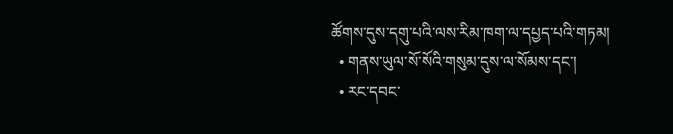ཚོགས་དུས་དགུ་པའི་ལས་རིམ་ཁག་ལ་དཔྱད་པའི་གཏམ།
  • གནས་ཡུལ་སོ་སོའི་གསུམ་དུས་ལ་སོམས་དང་།
  • རང་དབང་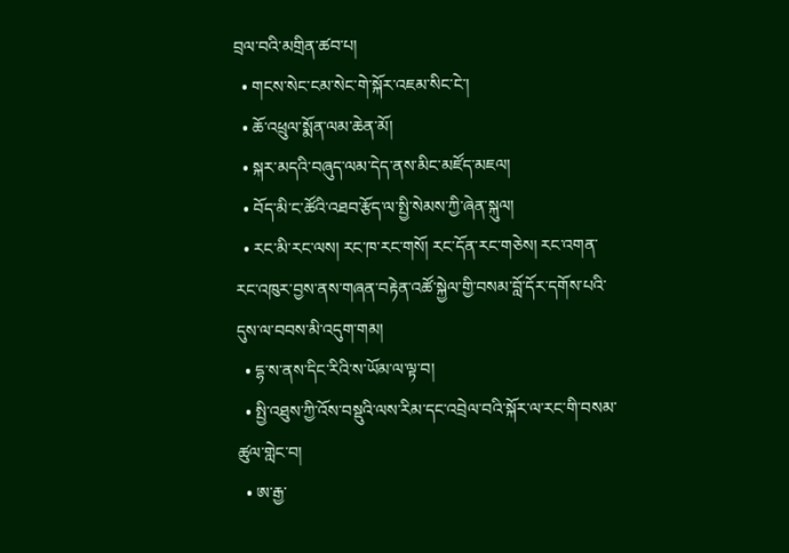བྲལ་བའི་མགྲིན་ཚབ་པ།
  • གངས་སེང་ངམ་སེང་གེ་སྐོར་འཇམ་སིང་ངེ་།
  • ཆོ་འཕྲུལ་སྨོན་ལམ་ཆེན་མོ།
  • སྐར་མདའི་བཞུད་ལམ་དེད་ནས་མིང་མཛོད་མཇལ།
  • བོད་མི་ང་ཚོའི་འཐབ་རྩོད་ལ་སྤྱི་སེམས་ཀྱི་ཞེན་སྐུལ།
  • རང་མི་རང་ལས། རང་ཁ་རང་གསོ། རང་དོན་རང་གཅེས། རང་འགན་རང་འཁུར་བྱས་ནས་གཞན་བརྟེན་འཚོ་སྐྱེལ་གྱི་བསམ་བློ་དོར་དགོས་པའི་དུས་ལ་བབས་མི་འདུག་གམ།
  • དྷ་ས་ནས་དིང་རིའི་ས་ཡོམ་ལ་ལྟ་བ།
  • སྤྱི་འཐུས་ཀྱི་འོས་བསྡུའི་ལས་རིམ་དང་འབྲེལ་བའི་སྐོར་ལ་རང་གི་བསམ་ཚུལ་གླེང་བ།
  • ཨ་རྒྱ་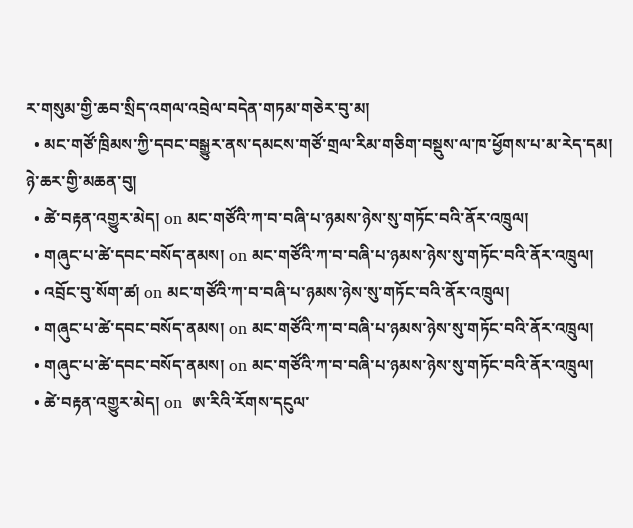ར་གསུམ་གྱི་ཆབ་སྲིད་འགལ་འབྲེལ་བདེན་གཏམ་གཅེར་བུ་མ།
  • མང་གཙོ་ཁྲིམས་ཀྱི་དབང་བསྒྱུར་ནས་དམངས་གཙོ་གྲལ་རིམ་གཅིག་བསྡུས་ལ་ཁ་ཕྱོགས་པ་མ་རེད་དམ།
ཉེ་ཆར་གྱི་མཆན་བུ།
  • ཚེ་བརྟན་འགྱུར་མེད། on མང་གཙོའི་ཀ་བ་བཞི་པ་ཉམས་ཉེས་སུ་གཏོང་བའི་ནོར་འཁྲུལ།
  • གཞུང་པ་ཚེ་དབང་བསོད་ནམས། on མང་གཙོའི་ཀ་བ་བཞི་པ་ཉམས་ཉེས་སུ་གཏོང་བའི་ནོར་འཁྲུལ།
  • འབྲོང་བུ་སོག་ཚ། on མང་གཙོའི་ཀ་བ་བཞི་པ་ཉམས་ཉེས་སུ་གཏོང་བའི་ནོར་འཁྲུལ།
  • གཞུང་པ་ཚེ་དབང་བསོད་ནམས། on མང་གཙོའི་ཀ་བ་བཞི་པ་ཉམས་ཉེས་སུ་གཏོང་བའི་ནོར་འཁྲུལ།
  • གཞུང་པ་ཚེ་དབང་བསོད་ནམས། on མང་གཙོའི་ཀ་བ་བཞི་པ་ཉམས་ཉེས་སུ་གཏོང་བའི་ནོར་འཁྲུལ།
  • ཚེ་བརྟན་འགྱུར་མེད། on  ཨ་རིའི་རོགས་དངུལ་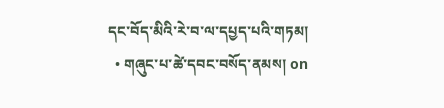དང་བོད་མིའི་རེ་བ་ལ་དཔྱད་པའི་གཏམ།
  • གཞུང་པ་ཚེ་དབང་བསོད་ནམས། on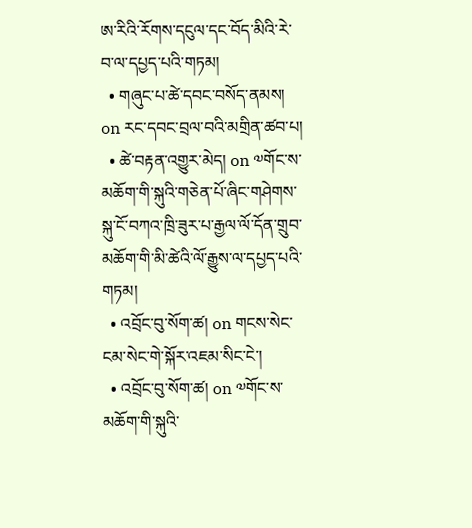ཨ་རིའི་རོགས་དངུལ་དང་བོད་མིའི་རེ་བ་ལ་དཔྱད་པའི་གཏམ།
  • གཞུང་པ་ཚེ་དབང་བསོད་ནམས། on རང་དབང་བྲལ་བའི་མགྲིན་ཚབ་པ།
  • ཚེ་བརྟན་འགྱུར་མེད། on ༧གོང་ས་མཆོག་གི་སྐུའི་གཅེན་པོ་ཞིང་གཤེགས་སྐུ་ངོ་བཀའ་ཁྲི་ཟུར་པ་རྒྱལ་ལོ་དོན་གྲུབ་མཆོག་གི་མི་ཚེའི་ལོ་རྒྱུས་ལ་དཔྱད་པའི་གཏམ།
  • འབྲོང་བུ་སོག་ཚ། on གངས་སེང་ངམ་སེང་གེ་སྐོར་འཇམ་སིང་ངེ་།
  • འབྲོང་བུ་སོག་ཚ། on ༧གོང་ས་མཆོག་གི་སྐུའི་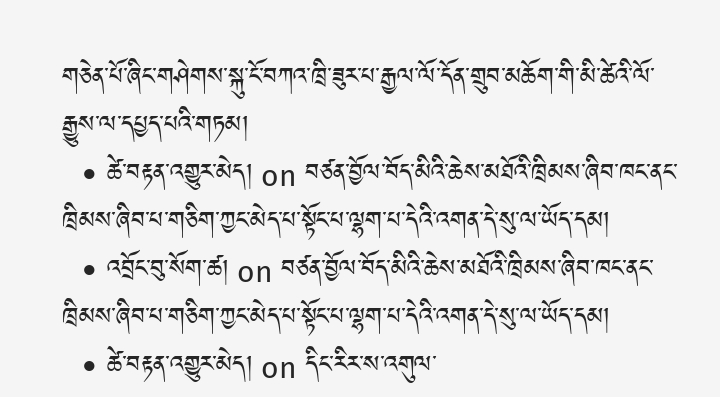གཅེན་པོ་ཞིང་གཤེགས་སྐུ་ངོ་བཀའ་ཁྲི་ཟུར་པ་རྒྱལ་ལོ་དོན་གྲུབ་མཆོག་གི་མི་ཚེའི་ལོ་རྒྱུས་ལ་དཔྱད་པའི་གཏམ།
  • ཚེ་བརྟན་འགྱུར་མེད། on བཙན་བྱོལ་བོད་མིའི་ཆེས་མཐོའི་ཁྲིམས་ཞིབ་ཁང་ནང་ཁྲིམས་ཞིབ་པ་གཅིག་ཀྱང་མེད་པ་སྟོང་པ་ལྷག་པ་དེའི་འགན་དེ་སུ་ལ་ཡོད་དམ།
  • འབྲོང་བུ་སོག་ཚ། on བཙན་བྱོལ་བོད་མིའི་ཆེས་མཐོའི་ཁྲིམས་ཞིབ་ཁང་ནང་ཁྲིམས་ཞིབ་པ་གཅིག་ཀྱང་མེད་པ་སྟོང་པ་ལྷག་པ་དེའི་འགན་དེ་སུ་ལ་ཡོད་དམ།
  • ཚེ་བརྟན་འགྱུར་མེད། on དིང་རིར་ས་འགུལ་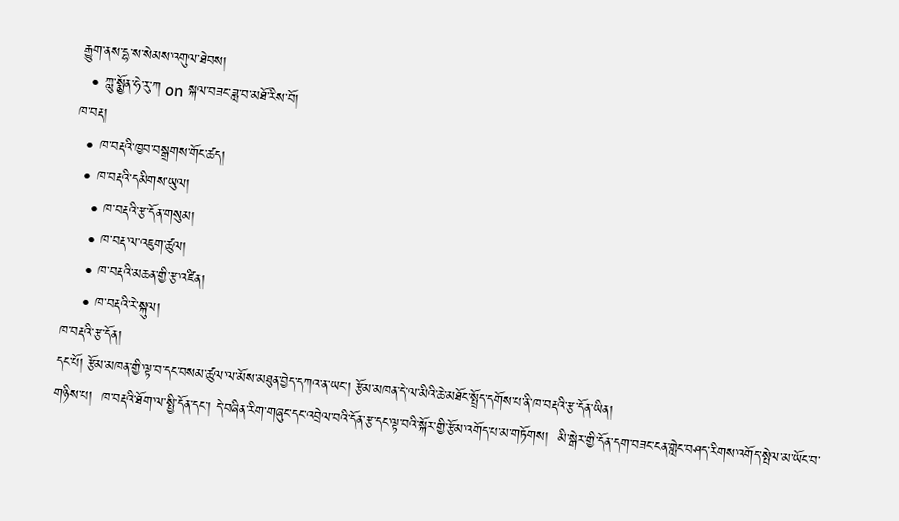རྒྱུག་ནས་དྷ་ས་སེམས་འགུལ་ཐེབས།
  • ཀླུ་སྨྱོན་ཧེ་རུ་ཀ on སྐལ་བཟང་ཟླ་བ་མཐོ་རིས་བོ།
ཁ་བརྡ།
  • ཁ་བརྡའི་ཁྱབ་བསྒྲགས་གོང་ཚད།
  • ཁ་བརྡའི་དམིགས་ཡུལ།
    • ཁ་བརྡའི་རྩ་དོན་གསུམ།
    • ཁ་བརྡ་ལ་འཇུག་ཚུལ།
    • ཁ་བརྡའི་མཆན་གྱི་རྩ་འཛིན།
    • ཁ་བརྡའི་རེ་སྐུལ།
ཁ་བརྡའི་རྩ་དོན།
དང་པོ། རྩོམ་མཁན་གྱི་ལྟ་བ་དང་བསམ་ཚུལ་ལ་མོས་མཐུན་བྱེད་དཀའ་ན་ཡང་། རྩོམ་མཁན་དེ་ལ་མིའི་ཆེ་མཐོང་སྤྲོད་དགོས་པ་ནི་ཁ་བརྡའི་རྩ་དོན་ཡིན།
གཉིས་པ།  ཁ་བརྡའི་ཐོག་ལ་སྤྱི་དོན་དང་། དེ་བཞིན་རིག་གཞུང་དང་འབྲེལ་བའི་དོན་རྩ་དང་ལྟ་བའི་སྐོར་གྱི་རྩོམ་འགོད་པ་མ་གཏོགས།  མི་སྒེར་གྱི་དོན་དག་བཟང་ངན་གླེང་བཤད་རིགས་འགོད་སྤེལ་མ་ཡོང་བ་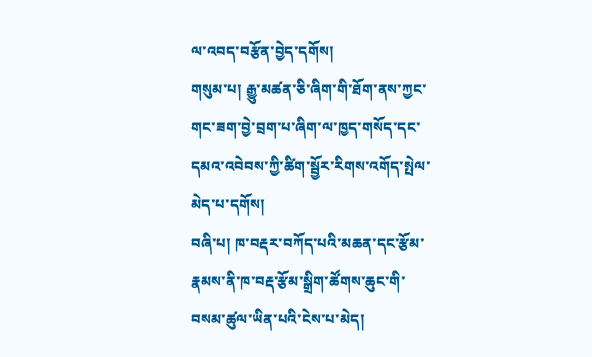ལ་འབད་བརྩོན་བྱེད་དགོས།
གསུམ་པ། རྒྱུ་མཚན་ཅི་ཞིག་གི་ཐོག་ནས་ཀྱང་གང་ཟག་བྱེ་བྲག་པ་ཞིག་ལ་ཁྱད་གསོད་དང་དམའ་འབེབས་ཀྱི་ཚིག་སྦྱོར་རིགས་འགོད་སྤེལ་མེད་པ་དགོས།
བཞི་པ། ཁ་བརྡར་བཀོད་པའི་མཆན་དང་རྩོམ་རྣམས་ནི་ཁ་བརྡ་རྩོམ་སྒྲིག་ཚོགས་ཆུང་གི་བསམ་ཚུལ་ཡིན་པའི་ངེས་པ་མེད།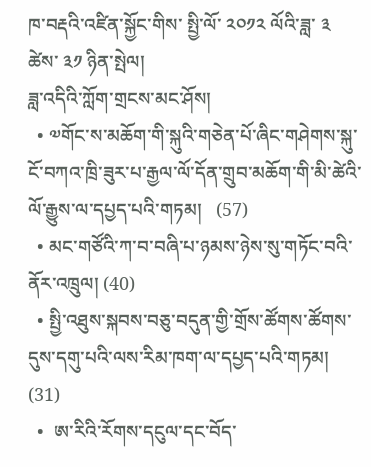ཁ་བརྡའི་འཛིན་སྐྱོང་གིས་ སྤྱི་ལོ་ ༢༠༡༢ ལོའི་ཟླ་ ༣ ཚེས་ ༣༡ ཉིན་སྤེལ།
ཟླ་འདིའི་ཀློག་གྲངས་མང་ཤོས།
  • ༧གོང་ས་མཆོག་གི་སྐུའི་གཅེན་པོ་ཞིང་གཤེགས་སྐུ་ངོ་བཀའ་ཁྲི་ཟུར་པ་རྒྱལ་ལོ་དོན་གྲུབ་མཆོག་གི་མི་ཚེའི་ལོ་རྒྱུས་ལ་དཔྱད་པའི་གཏམ།   (57)
  • མང་གཙོའི་ཀ་བ་བཞི་པ་ཉམས་ཉེས་སུ་གཏོང་བའི་ནོར་འཁྲུལ། (40)
  • སྤྱི་འཐུས་སྐབས་བཅུ་བདུན་གྱི་གྲོས་ཚོགས་ཚོགས་དུས་དགུ་པའི་ལས་རིམ་ཁག་ལ་དཔྱད་པའི་གཏམ།   (31)
  •  ཨ་རིའི་རོགས་དངུལ་དང་བོད་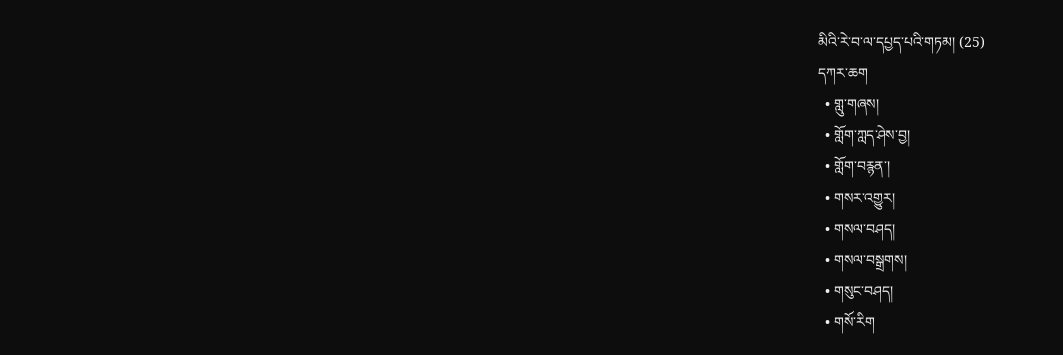མིའི་རེ་བ་ལ་དཔྱད་པའི་གཏམ། (25)
དཀར་ཆག
  • གླུ་གཞས།
  • གློག་ཀླད་ཤེས་བྱ།
  • གློག་བརྙན་།
  • གསར་འགྱུར།
  • གསལ་བཤད།
  • གསལ་བསྒྲགས།
  • གསུང་བཤད།
  • གསོ་རིག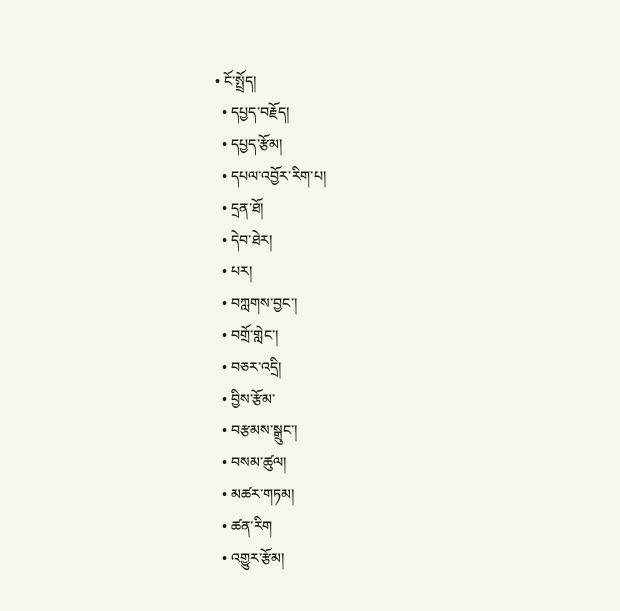• ངོ་སྤྲོད།
  • དཔྱད་བརྗོད།
  • དཔྱད་རྩོམ།
  • དཔལ་འབྱོར་རིག་པ།
  • དྲན་ཐོ།
  • དེབ་ཐེར།
  • པར།
  • བཀླགས་བྱང་།
  • བགྲོ་གླེང་།
  • བཅར་འདྲི།
  • བྱིས་རྩོམ་
  • བརྩམས་སྒྲུང་།
  • བསམ་ཚུལ།
  • མཚར་གཏམ།
  • ཚན་རིག
  • འགྱུར་རྩོམ།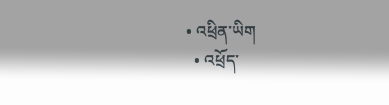• འཕྲིན་ཡིག
  • འཕྲོད་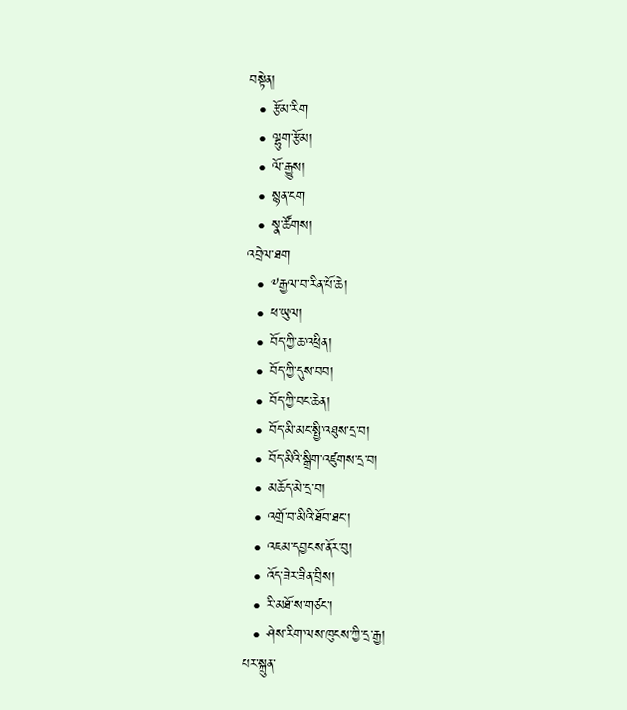བསྟེན།
  • རྩོམ་རིག
  • ལྷུག་རྩོམ།
  • ལོ་རྒྱུས།
  • སྙན་ངག
  • སྣ་ཚོགས།
འབྲེལ་ཐག
  • ༸རྒྱལ་བ་རིན་པོ་ཆེ།
  • ཕ་ཡུལ།
  • བོད་ཀྱི་ཆ་འཕྲིན།
  • བོད་ཀྱི་དུས་བབ།
  • བོད་ཀྱི་བང་ཆེན།
  • བོད་མི་མང་སྤྱི་འཐུས་དྲ་བ།
  • བོད་མིའི་སྒྲིག་འཛུགས་དྲ་བ།
  • མཆོད་མེ་དྲ་བ།
  • འགྲོ་བ་མིའི་ཐོབ་ཐང་།
  • འཇམ་དབྱངས་ནོར་བུ།
  • འོད་ཟེར་ཟིན་བྲིས།
  • རི་མཐོ་ས་གཙང་།
  • ཤེས་རིག་ལས་ཁུངས་ཀྱི་དྲ་རྒྱ།
པར་སྐྲུན་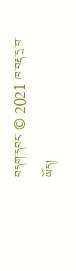བདག་དབང་ © 2021 ཁ་བརྡ་དྲ་བ་ཡོད།